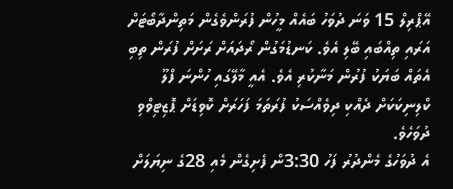އޭޕްރިލް 15 ވަނަ ދުވަހު ބައެއް މީހުން ފުރަންވެގެން މަތިންދާބޯޓަށް އަރައި ތިއްބައި ބޭލި އެވެ. ކަނޑުމަގުން ރޯދައަށް ރަށަށް ފުރަން ތިބި އެތައް ބަޔަކު ފުރުން މަނާކުރި އެވެ. އެއީ މާލޭގައި ހުންނަ ފްލޫ ކްލިނިކަކަށް ދެއްކި ދިވެއްސަކު ފުރަތަމަ ފަހަރަށް ކޮވިޑަށް ޕޮޒިޓިވްވި ދުވަހެވެ.
އެ ދުވަހުގެ މެންދުރު ފަހު 3:30ން ފެށިގެން މެއި 28ގެ ނިޔަލަށް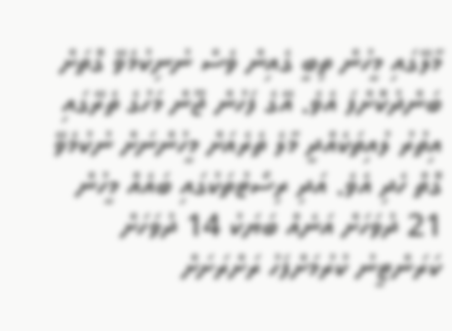މާލޭގައި މީހުން ތިބީ ގެއިން ވެސް ނުނިކުމެވޭ ގޮތަށް ބަންދުކޮށްފަ އެވެ. އޭގެ ފަހުން ޖޫން މަހުގެ ތެރޭގައި އިތުރު ލުއިތަކެއްދީ މާލެ ތެރެއަށް މީހުންނަށް ނުކުމެވޭ ގޮތް ހެދި އެވެ. އަދި ރިސޯޓުތަކުގައި ބައެއް މީހުން 21 ދުވަހަށް އަނެއް ބަޔަކު 14 ދުވަހަށް ކަރަންޓީނު ކުރުމަށްފަހު ރަށްރަށަށް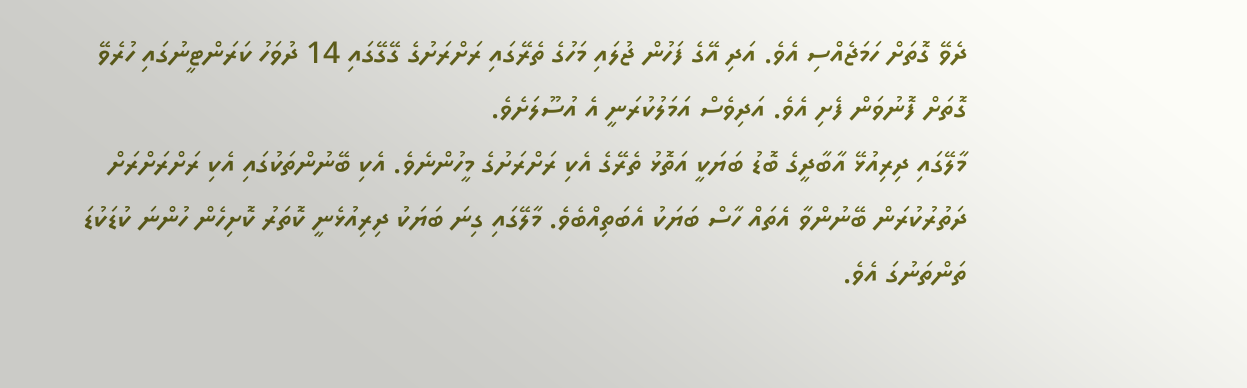ދެވޭ ގޮތަށް ހަމަޖެއްސި އެވެ. އަދި އޭގެ ފަހުން ޖުލައި މަހުގެ ތެރޭގައި ރަށްރަށުގެ ގޭގޭގައި 14 ދުވަހު ކަރަންޓީނުގައި ހުރެވޭ ގޮތަށް ފޮނުވަން ފެށި އެވެ. އަދިވެސް އަމަލުކުރަނީ އެ އުސޫލަށެވެ.
މާލޭގައި ދިރިއުޅޭ އާބާދީގެ ބޮޑު ބަޔަކީ އަތޮޅު ތެރޭގެ އެކި ރަށްރަށުގެ މީހުންނެވެ. އެކި ބޭނުންތަކުގައި އެކި ރަށްރަށްރަށް ދަތުރުކުރަން ބޭނުންވާ އެތައް ހާސް ބަޔަކު އެބަތިއްބެވެ. މާލޭގައި ގިނަ ބަޔަކު ދިރިއުޅެނީ ކޮތަރު ކޮށިހެން ހުންނަ ކުޑަކުޑަ ތަންތަނުގަ އެވެ.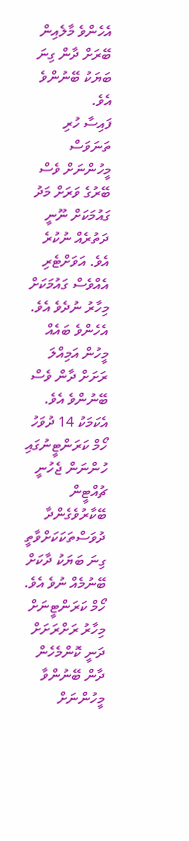އެހެންވެ މާލެއިން ބޭރަށް ދާން ގިނަ ބަޔަކު ބޭނުންވެ އެވެ.
ފައިސާ ހުރި ތަނަވަސް މީހުންނަށް ވެސް ބޭރުގެ ވަރަށް މަދު ގައުމަކަށް ނޫނީ ދަތުރެއް ނުކުރެ އެވެ. އަވަށްޓެރި އެއްވެސް ގައުމަކަށް މިހާރު ނުދެވެ އެވެ. އެހެންވެ ބައެއް މީހުން އަމިއްލަ ރަށަށް ދާން ވެސް ބޭނުންވެ އެވެ. އެކަމަކު 14 ދުވަހު ހޯމް ކަރަންޓީނުގައި ހުންނަން ޖެހުނީ ޗުއްޓީން ބޭކާރުވެގެންދާ ދުވަސްތަކަކަށްވާތީ ގިނަ ބަޔަކު ދާކަށް ބޭނުމެއް ނުވެ އެވެ. ހޯމް ކަރަންޓީނަށް މިހާރު ރަށްރަށަށް ދަނީ ކޮންމެހެން ދާން ބޭނުންވާ މީހުންނަށް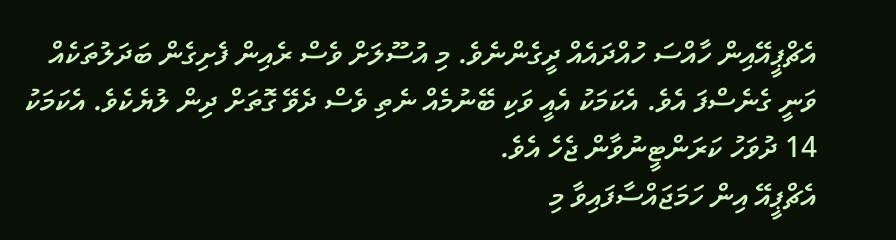އެޗްޕީއޭއިން ހާއްސަ ހުއްދައެއް ދީގެންނެވެ. މި އުސޫލަށް ވެސް ރެއިން ފެށިގެން ބަދަލުތަކެއް ވަނީ ގެނެސްފަ އެވެ. އެކަމަކު އެއީ ވަކި ބޭނުމެއް ނެތި ވެސް ދެވޭ ގޮތަށް ދިން ލުޔެކެވެ. އެކަމަކު 14 ދުވަހު ކަރަންޓީނުވާން ޖެހެ އެވެ.
އެޗްޕީއޭ އިން ހަމަޖައްސާފައިވާ މި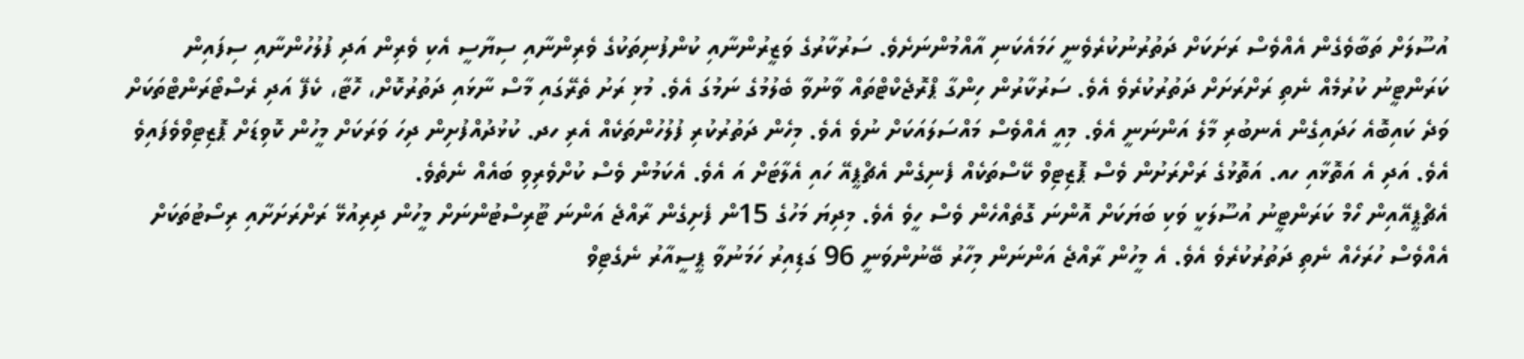އުސޫލަށް ތަބާވެގެން އެއްވެސް ރަށަކަށް ދަތުރުނުކުރެވެނީ ހަމައެކަނި އާއްމުންނަށެވެ. ސަރުކާރުގެ ވަޒީރުންނާއި ކުންފުނިތަކުގެ ވެރިންނާއި ސިޔާސީ އެކި ވެރިން އަދި ފުލުހުންނާއި ސިފައިން ކަރަންޓީނު ކުރުމެއް ނެތި ރަށްރަށަށް ދަތުރުކުރެވެ އެވެ. ސަރުކާރުން ހިންގާ ޕްރޮޖެކްޓްތައް ވާނުވާ ބެލުމުގެ ނަމުގަ އެވެ. މުޅި ރަށު ތެރޭގައި މާސް ނާޅައި ދަތުރުކޮށް، ހޮޓާ، ކެފޭ އަދި ރެސްޓޯރަންޓްތަކަށް ވަދެ ކައިބޮއެ ހަދައިގެން އެނބުރި މާލެ އަންނަނީ އެވެ. މިއީ އެއްވެސް މައްސަލައަކަށް ނުވެ އެވެ. މިހެން ދަތުރުކުރި ފުލުހުންތަކެއް އެރި ހދ. ކުޅުދުއްފުށިން ދިހަ ވަރަކަށް މީހުން ކޮވިޑަށް ޕޮޒިޓިވްވެފައިވެ އެވެ. އަދި އެ އަތޮޅާއި ހއ. އަތޮޅުގެ ރަށްރަށުން ވެސް ޕޮޒިޓިވް ކޭސްތަކެއް ފެނިގެން އެޗްޕީއޭ ހައި އެލާޓަށް އަ އެވެ. އެކަމުން ވެސް ކުށްވެރިވި ބައެއް ނެތެވެ.
އެޗްޕީއޭއިން ހޯމް ކަރަންޓީނު އުސޫލަކީ ވަކި ބަޔަކަށް އޮންނަ ގޮތެއްހެން ވެސް ހީވެ އެވެ. މިދިޔަ މަހުގެ 15ން ފެށިގެން ރާއްޖެ އަންނަ ޓޫރިސްޓުންނަށް މީހުން ދިރިއުޅޭ ރަށްރަށަށާއި ރިސޯޓުތަކަށް އެއްވެސް ހުރަހެއް ނެތި ދަތުރުކުރެވެ އެވެ. އެ މީހުން ރާއްޖެ އަންނަން މިހާރު ބޭނުންވަނީ 96 ގަޑިއިރު ހަމަނުވާ ޕީސީއާރު ނެގެޓިވް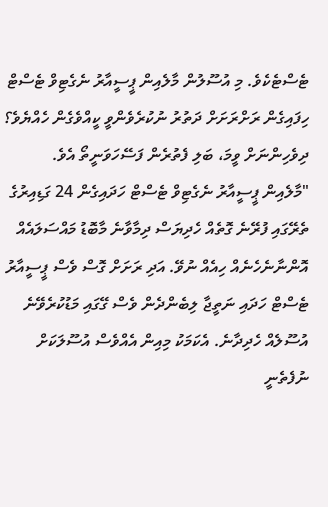ޓެސްޓެކެވެ. މި އުސޫލުން މާލެއިން ޕީސީއާރު ނެގެޓިވް ޓެސްޓް ހިފައިގެން ރަށްރަށަށް ދަތުރު ނުކުރެވެންވީ ކީއްވެގެން ހެއްޔެވެ؟ ދިވެހިންނަށް ވީމަ، ބަލި ފެތުރެން ފަސޭހަވަނީތޯ އެވެ.
"މާލެއިން ޕީސީއާރު ނެގެޓިވް ޓެސްޓް ހަދައިގެން 24 ގަޑިއިރުގެ ތެރޭގައި ފުރޭނެ ގޮތެއް ހެދިޔަސް ދިމާވާނެ މާބޮޑު މައްސަލައެއް އޮންނާނެހެނެއް ހިއެއް ނުވޭ. އަދި ރަށަށް ގޮސް ވެސް ޕީސީއާރު ޓެސްޓް ހަދައި ނަތީޖާ ލިބެންދެން ވެސް ގޭގައި މަޑުކުރެވޭނެ އުސޫލެއް ހެދިދާނެ. އެކަމަކު މިއިން އެއްވެސް އުސޫލަކަށް ނުފެތެނީ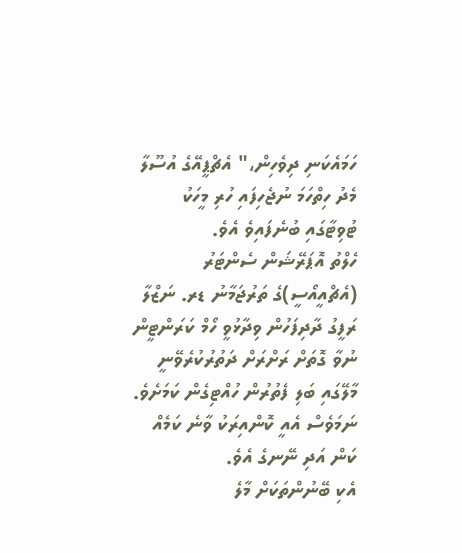ހަމައެކަނި ދިވެހިން،" އެޗްޕީއޭގެ އުސޫލާ މެދު ހިތްހަމަ ނުޖެހިފައި ހުރި މީހަކު ޓުވިޓާގައި ބުނެފައިވެ އެވެ.
ހެލްތު އޮޕަރޭޝަން ސެންޓަރު (އެޗްއީއޯސީ)ގެ ތަރުޖަމާނު ޑރ. ނަޒްލާ ރަފީގު ދާދިފަހުން ވިދާޅުވީ ހޯމް ކަރަންޓީން ނުވާ ގޮތަށް ރަށްރަށް ދަތުރުކުރެވޭނީ މާލޭގައި ބަލި ފެތުރުން ހުއްޓިގެން ކަމަށެވެ. ނަމަވެސް އެއީ ކޮންއިރަކު ވާނެ ކަމެއް ކަން އަދި ނޭނގެ އެވެ.
އެކި ބޭނުންތަކަށް މާލެ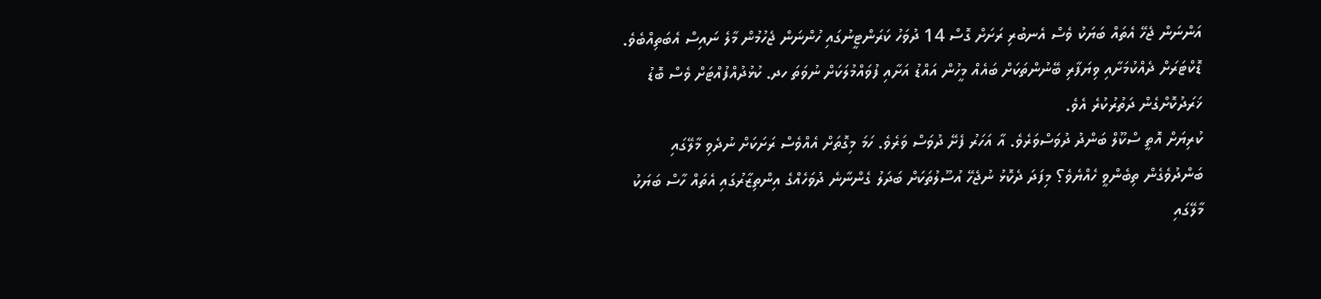އަންނަން ޖެހޭ އެތައް ބަޔަކު ވެސް އެނބުރި ރަށަށް ގޮސް 14 ދުވަހު ކަރަންޓީނުގައި ހުންނަން ޖެހުމުން މާލެ ނައިސް އެބަތިއްބެވެ. ޑޮކްޓަރަށް ދެއްކުމަށާއި ވިޔަފާރި ބޭނުންތަކަށް ބައެއް މީހުން އައްޑު އަށާއި ފުވައްމުލަކަށް ނުވަތަ ހދ. ކުޅުދުއްފުއްޓަށް ވެސް ބޮޑު ޚަރަދުކޮށްގެން ދަތުރުކުރެ އެވެ.
ކުރިޔަށް އޮތީ ސްކޫލް ބަންދު ދުވަސްވަރެވެ. އާ އަހަރު ފެށޭ ދުވަސް ވަރެވެ. ހަމަ މިގޮތަށް އެއްވެސް ރަށަކަށް ނުދެވި މާލޭގައި ބަންދުވެގެން ތިބެންވީ ހެއްޔެވެ؟ މިފަދަ ދެކޮޅު ނުޖެހޭ އުސޫލުތަކަށް ބަދަލު ގެންނާނެ ދުވަހެއްގެ އިންތިޒާރުގައި އެތައް ހާސް ބަޔަކު މާލޭގައި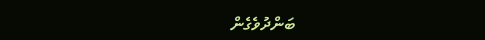ބަންދުވެގެން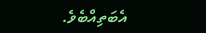އެބަތިއްބެވެ.